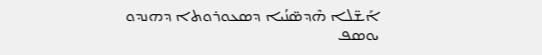ܐܰܫ̈ܠܐ ܗܶܕܣ̈ܢܳܝܐ ܕܣܥܘܪܘܬܐ ܕܗܢܕܘ
ܝܘܣܦ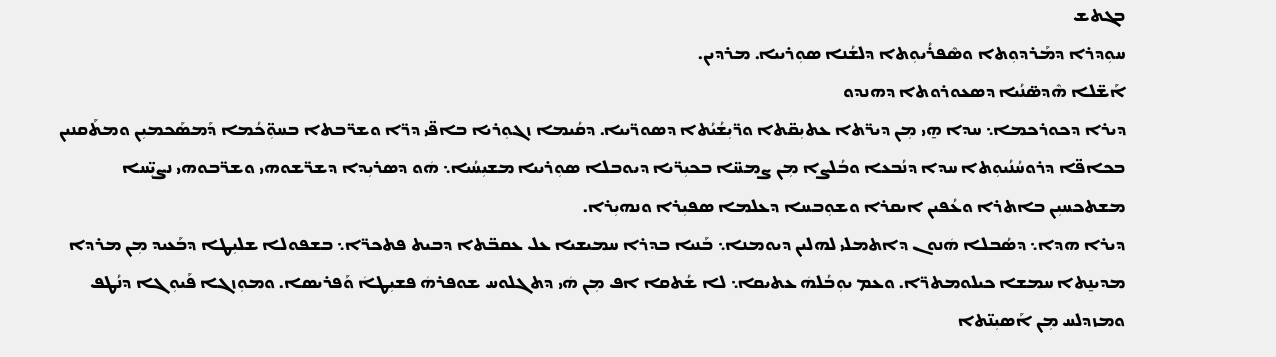ܒܓܬܫ
ܚܘܼܕܪܐ ܕܡܰܪܕܘܼܬܐ ܘܣܶܦܪܳܝܘܼܬܐ ܕܠܫܳܢܐ ܣܘܼܪܝܝܐ. ܡܪܕܝܢ.
ܐܰܫ̈ܠܐ ܗܶܕܣ̈ܢܳܝܐ ܕܣܥܘܪܘܬܐ ܕܗܢܕܘ
ܕܝܪܐ ܕܟܘܪܟܡܐ܆ ܚܕܐ ܗ̱ܝ ܡܼܢ ܕܝܪ̈ܬܐ ܥܬܝܼܩ̈ܬܐ ܘܪ̈ܝܼܫܳܝܳܬܐ ܕܣܘܪ̈ܝܝܐ. ܕܩܳܝܡܐ ܙܓܘܼܪܝܐ ܒܐܦ̈ܝ ܕܪ̈ܐ ܘܫܪ̈ܒܬܐ ܒܚܘܼ̈ܟܳܡܐ ܕܰܡܣܰܟܡܝܼܢ ܘܡܬܰܩܢܝܢ ܒܟܐܦ̈ܐ ܕܪܘܚܳܢܳܝܘܼܬܐ ܚܕܐ ܕܢܳܒܥܐ ܘܒܳܠܨܐ ܡܼܢ ܨܡܚ̈ܐ ܒܟܝܼܪ̈ܝܐ ܕܝܘܒܠܐ ܣܘܼܪܝܝܐ ܡܫܝܼܚܳܝܐ܆ ܗܿܘ ܕܣܪܝܼܕܐ ܕܫܪ̈ܫܘܗܝ ܘܫܪ̈ܒܘܗܝ ܢܨܝܼ̈ܚܐ ܡܫܬܟܚܝܼܢ ܒܐܬܪܐ ܘܥܳܦܝܢ ܐܝܩܪܐ ܘܫܘܼܒܚܐ ܕܥܠܡܐ ܣܦܝܼܪܐ ܘܢܗܝܼܪܐ.
ܕܝܪܐ ܗܕܐ܆ ܕܣܳܒܠܐ ܗܿܢܘܢ ܕܐܬܡܠܝ ܠܗܠܝܢ ܕܝܘܡܢܐ܆ ܒܰܢܝܐ ܒܕܪܐ ܚܡܝܫܝܐ ܥܠ ܥܩܒ̈ܬܐ ܕܒܝܬ ܦܬܟܪ̈ܐ܆ ܒܫܦܘܠܐ ܫܠܝܼܛܐ ܕܒܰܥܝܕ ܡܼܢ ܡܪܕܐ ܡܕܝܢ̱ܬܐ ܚܡܫܐ ܟܝܠܘܡܬܪ̈ܐ. ܘܥܡ ܝܘܼܒܳܠܗܿ ܥܬܝܩܐ܆ ܠܐ ܫܳܬܩܐ ܐܦ ܡܼܢ ܗܿܝ ܕܬܓܠܘܚ ܫܘܦܪܗܿ ܦܫܝܼܛܐܿ ܘܰܦܪܝܣܐ. ܘܡܘܼܙܓܐ ܦܰܝܘܼܓܐ ܕܢܳܛܦ ܘܡܙܕܠܚ ܡܼܢ ܐܰܣܝܼܢ̈ܬܐ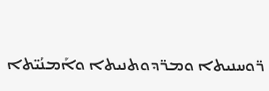ܪ̈ܘܚܢܝܬܐ ܘܡܪ̈ܕܘܬܢܝܬܐ ܘܐܰܡܢܳܝ̈ܬܐ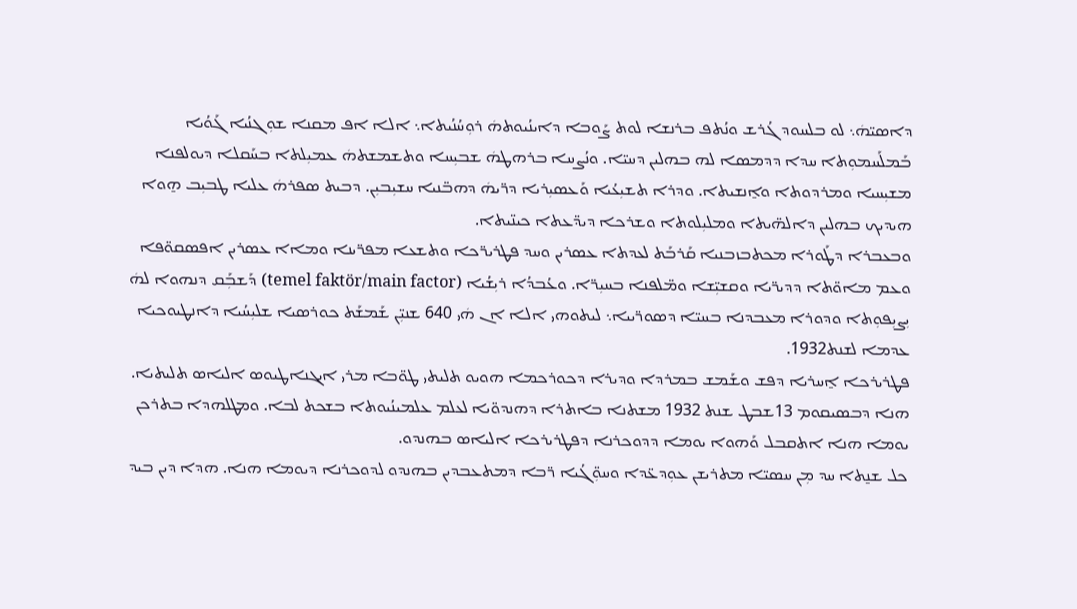ܕܐܣܝ̈ܗܿ܆ ܠܘ ܒܠܚܘܕ ܓܳܪܫ ܘܢܳܬܦ ܒܪܢܫܐ ܠܘܬ ܨܰܘܒܐ ܕܐܝܢܳܝܘܬܗܿ ܪܘܼܚܳܢܳܝܬܐ܆ ܐܠܐ ܐܦ ܡܩܢܐ ܫܘܼܓܢܳܝܐ ܓܰܘܳܝܐ ܒܰܡܠܰܚܡܘܼܬܐ ܚܕܐ ܕܕܡܣܐ ܠܗ ܒܗܠܝܢ ܕܚܝ̈ܐ. ܘܢܳܨܚܐ ܒܪܗܛܗܿ ܫܒܝܼܚܐ ܘܬܫܡܫܬܗܿ ܥܡܝܼܠܬܐ ܒܚܰܩܠܐ ܕܝܘܠܦܢܐ ܡܫܝܼܚܝܐ ܘܡܪܕܘܬܐ ܘܐ̱ܢܫܝܬܐ. ܘܕܪܐ ܬܫܝܼܥܳܝܐ ܘܰܥܣܝܼܪܝܐ ܕܪ̈ܝܗܿ ܕܗܒ̈ܢܝܐ ܚܫܝܼܒܝܼܢ. ܕܒܝܬ ܣܦܪܗܿ ܥܠܝܐ ܛܒܝܼܒ ܗ̱ܘܐ ܗܝܕܝܟ ܒܗܠܝܢ ܕܐܠܗ̈ܝܬܐ ܘܡܠܝܼܠܘܬܐ ܘܫܪܟܐ ܕܝܕ̈ܥܬܐ ܟܝܢ̈ܝܬܐ.
ܘܒܥܒܪܐ ܕܛܰܘܪܐ ܡܟܬܒܙܒܢܝܐ ܩܰܪܒܰܬ ܠܥܕܬܐ ܥܣܪܝܢ ܘܚܕ ܦܛܪܝܪ̈ܟܐ ܘܬܫܥܐ ܡܦܪ̈ܝܢܐ ܘܡܐܐ ܥܣܪܝܢ ܐܦܣܩܘ̈ܦܐ ܘܥܡ ܡܐܘ̈ܬܐ ܕܕܝܪ̈ܝܐ ܘܩܫܝܼ̈ܫܐ ܘܡ̈ܠܦܢܐ ܒܚܝܼܪ̈ܐ. ܘܥܳܒܕܳܐ ܪܝܼܫܳܝܐ (temel faktör/main factor) ܕܰܫܒܼܰܩ ܕܢܗܘܐ ܠܗܿ ܝܼܨܝܼܦܘܼܬܐ ܘܕܘܪܐ ܡܥܒܕܢܐ ܒܚܝ̈ܐ ܕܣܘܪ̈ܝܝܐ܆ ܠܝܬܘܗܝ ܐܠܐ ܐܢ ܗܿܝ 640 ܫܢܝܼ̈ܢ ܫܰܡܫܰܬ ܟܘܪܣܝܐ ܫܠܝܼܚܳܝܐ ܕܐܢܛܝܘܟܝܐ ܥܕܡܐ ܠܫܢܬ1932.
ܦܛܪܝܪܟܐ ܐ̱ܚܪܝܐ ܕܦܫ ܘܫܰܡܫ ܒܡܪܕܐ ܘܕܝܪܐ ܕܟܘܪܟܡܐ ܗܘܝܘ ܬܠܝܬܝ ܛܘ̈ܒܐ ܡܪܝ ܐܝܓܢܐܛܝܘܣ ܐܠܝܐܣ ܬܠܝܬܝܐ. ܗܢܐ ܕܒܣܝܩܘܡ 13ܫܒܛ ܫܢܬ 1932 ܡܫܬܢܐ ܒܐܬܪܐ ܕܗܢܕܘ̈ܝܐ ܠܥܠܡ ܥܠܡܝܢܳܝܘܬܐ ܒܫܟܬ ܠܒܐ. ܘܡܛܠܗܕܐ ܒܬܪܟܢ ܝܘܡܐ ܗܢܐ ܐܬܩܒܠ ܘܰܗܘܐ ܝܘܡܐ ܕܕܘܟܪܢܐ ܕܦܛܪܝܪܟܐ ܐܠܝܐܣ ܒܗܢܕܘ.
ܟܠ ܫܢ̱ܬܐ ܚܕ ܡܼܢ ܚܣܝ̈ܐ ܡܬܪܝܫܢ ܥܘܼܕܥ̈ܕܐ ܘܚܘܼ̈ܓܳܝܐ ܪ̈ܒܐ ܕܡܬܥܒܕܝܢ ܒܗܢܕܘ ܠܕܘܟܪܢܐ ܕܝܘܡܐ ܗܢܐ. ܗܕܐ ܕܝܢ ܒܝܕ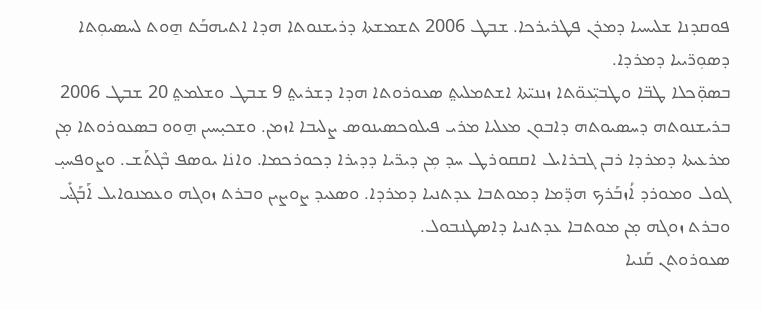ܦܘܩܕܢܐ ܫܠܝܚܝܐ ܕܡܪܢ ܦܛܪܝܪܟܐ. ܫܒܛ 2006 ܬܫܡܫܬܐ ܕܪܝܫܢܘܬܐ ܗܕܐ ܐܬܝܗܒܰܬ ܗ̱ܘܬ ܠܚܣܝܘܼܬܐ ܕܣܘܼܪ̈ܝܝܐ ܕܡܪܕܐ.
ܒܣܘ̣̈ܟܠܐ ܛܒ̈ܐ ܘܛܒܝܼ̈ܥܘ̈ܬܐ ܙܢܢܝ̈ܬܐ ܐܫܬܡܠܝܬ݀ ܣܥܘܪܘܬܐ ܗܕܐ ܕܫܪܝܬ݀ 9 ܫܒܛ ܘܫܠܡܬ݀ 20 ܫܒܛ 2006 ܒܪܝܫܢܘܬܗ ܕܚܣܝܘܬܗ ܕܐܒܘܢ ܡܥܠܝܐ ܡܪܝ ܦܝܠܘܟܣܝܢܘܣ ܨܠܝܒܐ ܐܙܡܢ. ܘܫܟܝ̣ܚܝܢ ܗ̱ܘܘ ܒܣܥܘܪܘܬܐ ܡ̣ܢ ܡܪܥܝܬܐ ܕܡܪܕܐ ܪܒܢ ܓܒܪܐܝܠ ܐܩܩܘܪܛ ܚܕ ܡܼܢ ܕܝܪ̈ܝܐ ܕܕܝܪܐ ܕܟܘܪܟܡܐ. ܘܐܢܿܐ ܝܘܣܦ ܒܶܓܬܰܫ. ܘܨܘܦܚܝ̣ ܓܘܠ ܘܡܘܪܕ ܐܳܙܒܰܪܟ ܗܕ̈ܡܐ ܕܡܘܬܒܐ ܥܕܬܢܝܐ ܕܡܪܕܐ. ܘܣܥܝܕ ܨܘܨܝܢ ܘܒܪܬ ܙܘܓܗ ܘܥܡܢܘܐܝܠ ܐܰܒܰܔܺܝ ܘܒܪܬ ܙܘܓܗ ܡ̣ܢ ܡܘܬܒܐ ܥܕܬܢܝܐ ܕܐܤܛܢܒܘܠ.
ܣܥܘܪܘܬܢ ܩܰܢܝܐ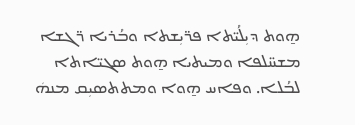ܗ̱ܘܬ ܕܝܼܠܳܝ̈ܬܐ ܦܪ̈ܝܼܫܬܐ ܘܒܳܪܝܐ ܪ̈ܓܫܐ ܡܫܚ̈ܠܦܐ ܘܡܝܬܝܐ ܗ̱ܘܬ ܣܓܝ̈ܐܬܐ ܠܒܳܠܐ. ܘܦܐܚ ܗ̱ܘܐ ܘܡܬܬܣܝܼܩ ܡܢܗܿ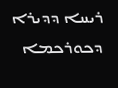ܪܝܚܐ ܕܕܝܪܐ ܕܟܘܪܟܡܐ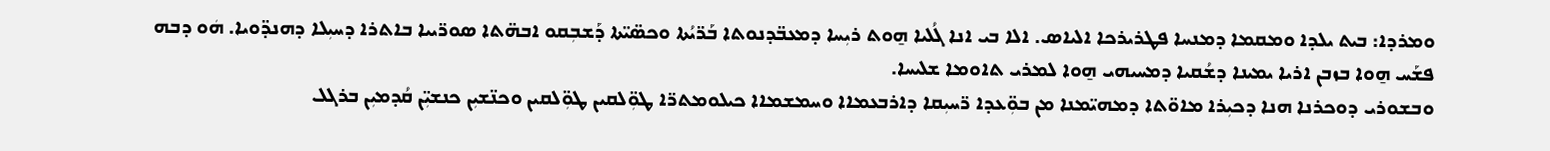ܘܡܪܕܐ: ܒܝܬ ܝܠܕܐ ܘܡܩܡܐ ܕܡܢܚܐ ܦܛܪܝܪܟܐ ܐܠܝܐܣ. ܐܠܐ ܒܝ ܐܢܐ ܓܳܠܝܐ ܗ̱ܘܬ ܪܝܼܚܐ ܕܡܥܒ̈ܕܢܘܬܐ ܒܰܪ̈ܝܳܬܐ ܘܟܣ̈ܝ̈ܬܐ ܕܰܫܒܼܩܘ ܐܒܗ̈ܬܐ ܣܘܪ̈ܝܝܐ ܒܐܬܪܐ ܕܚܝܼܠܐ ܕܗܢܕ̈ܘܝܐ. ܗܿܘ ܕܒܗ ܦܫܰܚ ܗ̱ܘܐ ܒܙܒܢ ܐܪܝܐ ܝܡܝܢܐ ܕܫܳܩܝܐ ܕܡܚܝܗܝ ܗ̱ܘܐ ܠܡܪܝ ܬܐܘܡܐ ܫܠܝܚܐ.
ܘܒܫܘܪܝ ܕܘܟܪܢܐ ܗܢܐ ܕܟܝܼܪܐ ܡܐܘ̈ܬܐ ܕܡܗܝ̈ܡܢܐ ܡܢ ܒܘܼ̈ܥܕܐ ܪ̈ܚܝܼܩܐ ܕܐܪܒܥܡܐܐ ܘܚܡܫܡܐܐ ܟܝܠܘܡܬܪ̈ܐ ܛܘܼ̈ܠܩܝܢ ܛܘܼ̈ܠܩܝܢ ܘܟܢ̈ܫܝܼܢ ܟܢܫܝܼ̈ܢ ܩܳܕܡܝܼܢ ܒܪܓܠ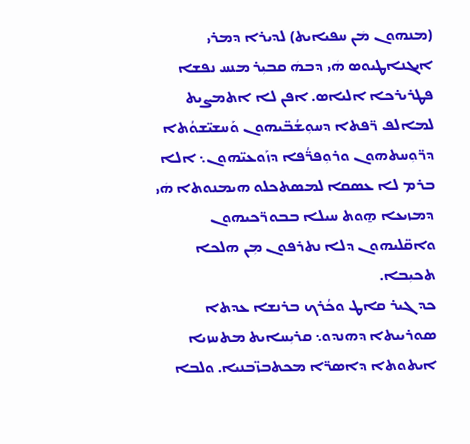(ܡܢܗܘܢ ܡܿܢ ܚܦܝܐܝܬ) ܠܕܝܪܐ ܕܡܪܝ ܐܝܓܢܐܛܝܘܣ ܗܿܝ ܕܒܗܿ ܩܒܝܼܪ ܡܢܚ ܢܦܫܐ ܦܛܪܝܪܟܐ ܐܠܝܐܣ. ܐܦܢ ܠܐ ܐܬܡܨܝܬ ܠܡܐܠܦ ܪ̈ܦܬܐ ܕܚܘܼܫܳܒ̈ܝܗܘܢ ܘܰܚܫܝ̈ܫܘܳܬܐ ܕܪ̈ܘܼܚܬܗܘܢ ܘܪܘܼܦܪ̈ܳܦܐ ܕܙܰܘܥܝ̈ܗܘܢ܆ ܐܠܐ ܒܪܡ ܠܐ ܥܣܩܐ ܠܡܣܬܟܠܘ ܗܝܡܢܘܬܐ ܗܿܝ ܕܡܙܝܥܐ ܗ̱ܘܬ ܚܝܠܐ ܒܒܘܪ̈ܟܝܗܘܢ ܘܐܩ̈ܠܝܗܘܢ ܕܠܐ ܢܬܪܦܘܢ ܡܼܢ ܗܠܟܐ ܬܟܝܼܒܐ.
ܟܕ ܓܝܪ ܩܐܛ ܘܟܳܪܟ ܒܪܢܫܐ ܥܕܬܐ ܣܘܪܝܝܬܐ ܕܗܢܕܘ܆ ܩܪܝܼܚܐܝܬ ܡܬܚܙܝܐ ܐܝܬܘܬܐ ܕܐܣܪ̈ܐ ܡܟܬܒܙ̈ܒܢܝܐ. ܘܠܒܐ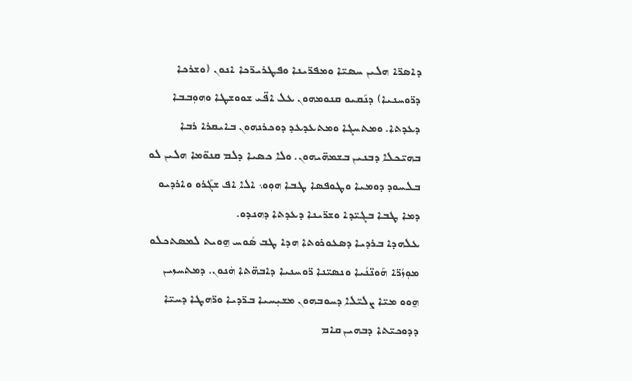ܕܐܣܪ̈ܐ ܗܠܝܢ ܚܣܝ̈ܐ ܘܡܦܪ̈ܝܢܐ ܘܦܛܪܝܪ̈ܟܐ ܐܢܘܢ (ܘܫܪܟܐ ܕܪ̈ܘܚܢܝܐ) ܕܢܰܩܝܘ ܩܢܘܡܗܘܢ ܥܠ ܐܦ̈ܝ ܫܘܘܫܛܐ ܘܗܘܼܒܒܐ ܕܥܕܬܐ. ܘܡܬܚܓܐ ܘܡܬܥܕܥܕ ܕܘܟܪܢܗܘܢ ܒܐܝܩܪܐ ܪܒܐ ܒܗܝ̈ܟܠܐ ܕܒܢܝܢ ܒܫܡܗ̈ܝܗܘܢ. ܘܠܐ ܟܣܝܐ ܕܠܡ ܩܢܘ̈ܡܐ ܗܠܝܢ ܠܘ ܒܠܚܘܕ ܕܘܡܝܐ ܘܛܘܦܣܐ ܛܒܐ ܗܘܼܘ܆ ܐܠܐ ܐܦ ܫܓܰܪܘ ܘܐܪܕܝܘ ܕܡܐ ܛܒܐ ܒܓܝ̈ܕܐ ܘܫܪ̈ܝܢܐ ܕܥܕܬܐ ܕܗܢܕܘ.
ܥܠܗܕܐ ܒܪܕܝܐ ܕܣܥܘܪܘܬܐ ܗܕܐ ܛܒ ܣܳܘܚ ܗ̱ܘܝܬ ܠܡܣܬܟܠܘ ܡܘܼܙܳܪ̈ܐ ܗܰܘܢ̈ܢܳܝܐ ܘܢܣܝ̈ܢܐ ܪ̈ܘܚܢܝܐ ܕܐܒܗ̈ܬܐ ܗܿܢܘܢ. ܕܡܬܚܙܝܢ ܗ̱ܘܘ ܡܝ̈ܐ ܨܠܝ̈ܠܐ ܕܚܘܒܗܘܢ ܡܫܝܼܚܝܐ ܒܪ̈ܕܝܐ ܘܪ̈ܗܛܐ ܕܚܝ̈ܐ ܕܕܘܟܝ̈ܬܐ ܕܒܗܝܢ ܩܐܡ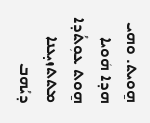ܗ̱ܘܝܬ. ܘܗܝ ܗܕܐ ܗܿܘܝܐ ܗ̱ܘܬ ܥܘܼܬܳܕܐ ܡܬܬܙܝ̣ܥܢܐ ܕܝܳܗܒ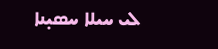ܠܝ ܚܝܠܐ ܚܣܝ̣ܢܐ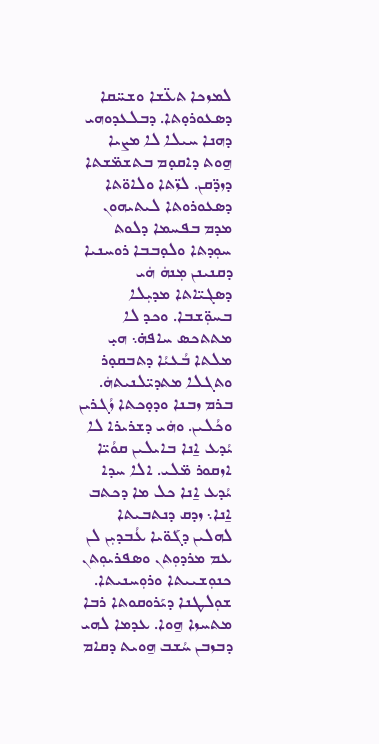ܠܡܙܟܐ ܬܥ̈ܫܐ ܘܫܚ̈ܩܐ ܕܣܥܘܪܘ̣ܬܐ. ܕܒܠܥܕܘܗܝ ܕܗܢܐ ܚܝܠܐ ܠܐ ܡܨܝܐ ܗ̱ܘܬ ܕܐܩܘ̣ܡ ܒܬܫܡ̈ܫܬܐ ܕܙܕ̈ܩܢ. ܠܙ̈ܬܐ ܘܠܐܘ̈ܬܐ ܕܣܥܘܪܘܬܐ ܠܝܬܝܗܘܢ ܡܕܡ ܒܦܚܡܐ ܕܠܘܬ ܚܘܼܕܬܐ ܘܠܘ̣ܒܒܐ ܪܘܚܢܝܐ ܕܩܢܝܢܢ ܡܼܢܗܿ ܗܿܝ ܕܣܓܝ̈ܐܬܐ ܡܕܝܼܠܐ ܒܚܘܼ̈ܫܒܐ. ܘܟܕ ܠܐ ܡܬܬܟܣ ܚܐܦܗ̇܆ ܗܝ̣ ܡܠܬܐ ܒܳܥܝܳܐ ܕܬܒܩܘ̣ܪ ܘܬܓܠܐ ܡܬܕܝ̈ܠܢܝܬܗܿ. ܒܪܡ ܙܒܢܐ ܘܕܘ̣ܟܬܐ ܙܳܓܪܝܢ ܘܟܳܠܝܢ. ܘܗܿܝ ܕܫܪܝܪܐ ܠܐ ܝܳܕܥ ܐ̱ܢܐ ܒܐܝܠܝܢ ܩܘܳܝ̈ܐ ܐܙܩܘܪ ܡ̈ܠܝ. ܐܠܐ ܚܕܐ ܝܳܕܥ ܐ̱ܢܐ ܟܠ ܡܐ ܕܟܬܒ ܐ̱ܢܐ܆ ܙܕܩ ܕܢܬܒܝܬܐ ܠܗܠܝܢ ܕܓܰܘ̈ܝܐ ܥܳܒܕܝܼܢ ܠܢ ܥܡ ܡܪܕܘܼܬܢ ܘܣܦܪܝܘܼܬܢ ܟܢܘܼܫܝܝܬܐ ܘܪܘܼܚܢܝܬܐ.
ܫܘܼܠܛܢܐ ܕܝܰܪܘܩܘܬܐ ܪܒܐ ܡܬܚܙܐ ܗ̱ܘܐ. ܥܕܡܐ ܠܗܝ ܕܒܙܒܢ ܚܳܫܒ ܗ̱ܘܝܬ ܕܩܐܡ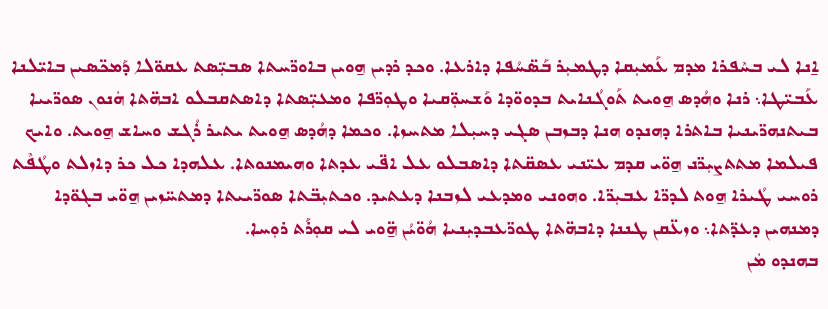ܐ̱ܢܐ ܠܝ ܒܚܶܦܪܐ ܡܕܡ ܥܰܡܝܼܩܐ ܕܛܡܝܼܪ ܒܰܣ̈ܚܳܦܐ ܕܐܪܥܐ. ܘܟܕ ܪܕܝܢ ܗ̱ܘܝܢ ܒܐܘܪ̈ܚܬܐ ܣܒܝܼ̈ܣܬ ܥܩܘ̈ܠܐ ܕܰܡܟ̈ܣܝܢ ܒܐܝ̈ܠܢܐ ܥܰܒܝ̈ܛܐ܆ ܪܢܐ ܘܗܳܕܣ ܗ̱ܘܝܬ ܬܰܘܓܳܢܐܝܬ ܒܕܘܘ̈ܕܐ ܘܰܫܚܘܼ̈ܩܝܐ ܘܛܘܼܪ̈ܦܐ ܘܡܥܝܼ̈ܣܬܐ ܕܐܣܬܩܒܠܘ ܐܒܗ̈ܬܐ ܗܿܢܘܢ ܣܘܪ̈ܝܝܐ ܒܝܬܢܗܪ̈ܝܢܝܐ ܒܐܬܪܐ ܕܗܢܕܘ ܗܢܐ ܕܒܙܒܢ ܣܓܝ ܕܚܝܼܠܐ ܡܬܚܙܐ. ܘܟܡܐ ܕܗܳܕܣ ܗ̱ܘܝܬ ܝܬܝܪ ܪܳܓܫ ܘܚܐܫ ܗ̱ܘܝܬ. ܘܐܝܟ ܦܝܠܡܐ ܡܬܬܨܝܼܪ̈ܢ ܗ̱ܘ̈ܝ ܩܕܡ ܥܝ̈ܢܝ ܥܣܩ̈ܬܐ ܕܐܣܒܠܘ ܥܠ ܐܦ̈ܝ ܥܕܬܐ ܘܗܝܡܢܘܬܐ. ܥܠܗܕܐ ܟܠ ܟܪ ܕܐܙܠܬ ܘܛܳܦܶܬ ܪܘܚܝ ܛܳܝܪܐ ܗ̱ܘܬ ܠܕܪ̈ܐ ܥܒܝܼܪ̈ܐ. ܘܗܘܢܝ ܘܡܕܥܝ ܠܙܒܢܐ ܕܥܬܝܕ. ܘܟܬܝܼܒ̈ܬܐ ܣܘܪ̈ܝܝܬܐ ܕܡܬܚ̈ܙܝܢ ܗ̱ܘ̈ܝ ܒܓܘ̈ܕܐ ܕܡܢܗܝܢ ܕܥܕ̈ܬܐ܆ ܘܙܥ̈ܩܢ ܛܢܢܐ ܕܐܒܗ̈ܬܐ ܛܘܪ̈ܥܒܕܝܼܢܝܐ ܗܳܘ̈ܝܳܢ ܗ̱̈ܘܝ ܠܝ ܩܘܼܪܰܬ ܪܘܼܚܐ.
ܒܗܢܕܘ ܡܿܢ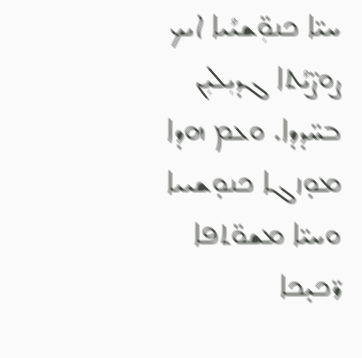ܚܝ̈ܐ ܟܢܘܼ̈ܫܝܳܝܐ ܐܝܟ ܨܘܨ̈ܝܳܬܐ ܓܕܝܼܠܝܼܢ ܒܚ̈ܕܕܐ. ܘܥܡ ܗܕܐ ܡܘ̣ܙܓܐ ܟܢܘ̣ܫܝܝܐ ܘܚܝ̈ܐ ܡܫܘ̈ܬܦܐ ܪ̈ܟܝ̣ܟܐ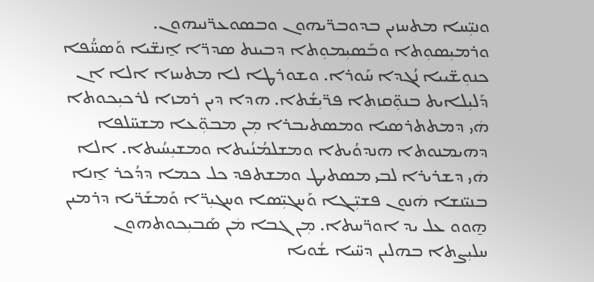ܘܢܝܼ̈ܚܐ ܡܬܚܙܝܢ ܒܕܘܒܪ̈ܝܗܘܢ ܘܒܣܘܥܪ̈ܢܝܗܘܢ. ܘܪܡܝܼܣܘܼܬܐ ܘܒܰܣܝܼܡܘܼܬܐ ܕܒܝܢܬ ܣܕܪ̈ܐ ܐ̱ܢܫ̈ܝܐ ܘܰܣܚ̈ܳܦܐ ܟܢܘܼܫ̈ܝܝܐ ܢܳܓܕܐ ܚܰܘܪܐ. ܘܫܘܪܛܐ ܠܐ ܡܬܚܙܐ ܐܠܐ ܐܢ ܕܰܠܝܼܠܐܝܬ ܒܢܘܼ̈ܩܙܬܐ ܦܪ̈ܝܼܫܳܬܐ. ܗܕܐ ܕܝܢ ܪܡܙܐ ܠܪܟܝܼܟܘܬܐ ܗܿܝ ܕܡܬܬܪܣܝܐ ܘܡܣܬܝܒܪܐ ܡܼܢ ܡܒܘܼ̈ܥܐ ܡܫܚ̈ܠܦܐ ܕܗܝܡܢܘܬܐ ܗܢܕܘܳܝܬܐ ܘܡܫܠܡܳܢܳܝܬܐ ܘܡܫܝܼܚܳܝܬܐ. ܐܠܐ ܗܿܝ ܕܫܪܝܪܐ ܠܒܝ ܡܣܬܝܛ ܘܡܫܬܦܕ ܟܠ ܟܡܐ ܕܕܳܟܪ ܐ̱ܢܐ ܒܢܝ̈ܢܫܐ ܗܿܢܘܢ ܦܫܝܼ̈ܓܐ ܘܰܚܓܝܼ̈ܣܐ ܘܚܓܝܼܪ̈ܐ ܘܰܡܫܰܪ̈ܝܐ ܕܪܡܝܢ ܗ̱ܘܘ ܥܠ ܝܕ ܐܘܪ̈ܚܬܐ. ܡܼܢ ܓܒܐ ܡܿܢ ܣܰܒܝܼܟܘܬܗܘܢ ܚܠܝܼܨܬܐ ܒܗܠܝܢ ܕܚ̈ܝܐ ܫܳܘܝܐ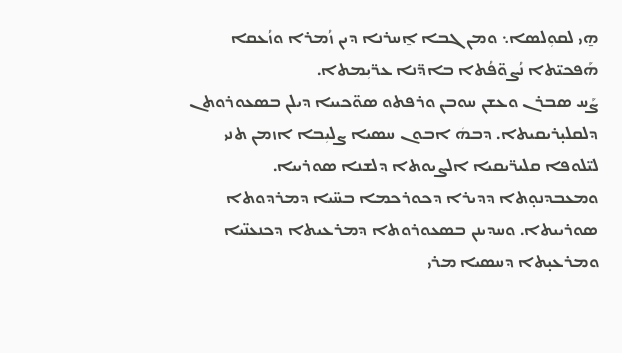ܗ̱ܝ ܠܩܘܼܠܣܐ܆ ܘܡܢ ܓܒܐ ܐ̱ܚܪܢܐ ܕܝܢ ܙܳܡܪܐ ܘܙܳܥܩܐ ܗܰܦܟܝ̈ܬܐ ܢܳܨܘ̈ܦܳܬܐ ܒܐܕ̈ܢܐ ܥܪ̈ܝܼܡܬܐ.
ܨܰܚ ܣܒܪܢ ܘܥܫܢ ܚܘܒܢ ܘܪܦܬܘ ܣܘ̈ܟܝܝܐ ܕܝܠܢ ܒܣܥܘܪܘܬܢ ܕܠܩܠܝ̣ܪܝܩܝܬܐ. ܕܒܗܿ ܐܒܘܢ ܚܣܝܐ ܨܠܝܼܒܐ ܐܙܡܢ ܬܢܝ ܠܝ̈ܠܘܦܐ ܩܠܝܪ̈ܝܩܝܐ ܐܠܨܝܘܬܐ ܕܠܫܢܐ ܣܘܪܝܝܐ. ܘܡܥܒܕܢܘ̣ܬܐ ܕܕܝܪܐ ܕܟܘܪܟܡܐ ܒܚ̈ܝܐ ܕܡܪܕܘܬܐ ܣܘܪܝܝܬܐ. ܘܚܕܝܢܢ ܒܣܥܘܪܘܬܐ ܕܡܪܥܝܬܐ ܕܟܢܥܢ̈ܝܐ ܘܡܪܥܝ̣ܬܐ ܕܚܣܝܐ ܡܪܝ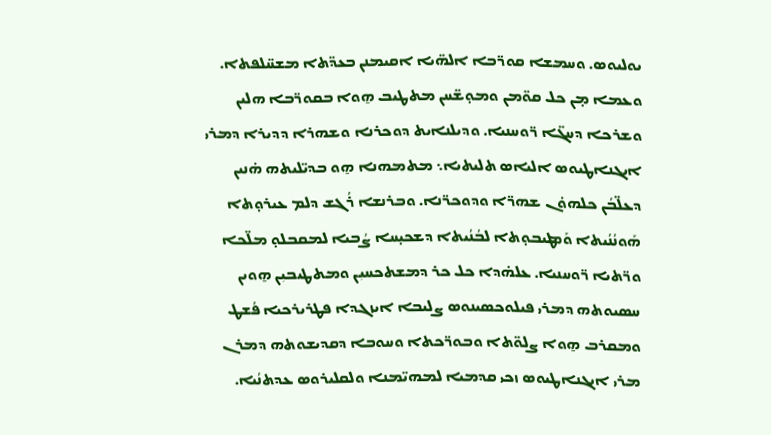ܝܘܠܝܘܣ. ܘܚܡܫܐ ܩܘܪ̈ܒܐ ܐܠܗ̈ܝܐ ܐܩܝܡܢܢ ܒܥܕ̈ܬܐ ܡܫܚ̈ܠܦܬܐ. ܘܥܡܐ ܡ̣ܢ ܟܠ ܩܘ̈ܡܢ ܘܡܘ̣ܫ̈ܚܢ ܡܬܛܝܒ ܗ̱ܘܐ ܒܩܘܪ̈ܒܐ ܗܠܝܢ ܘܫܪܟܐ ܕܚܓ̈ܐ ܪ̈ܘܚܢܝܐ. ܘܕܝܠܢܐܝܬ ܕܘܟܪܢܐ ܘܫܗܪܐ ܕܕܝܪܐ ܕܡܪܝ ܐܝܓܢܐܛܝܘܣ ܐܠܝܐܣ ܬܠܝܬܝܐ܆ ܡܬܡܗܢܐ ܗ̱ܘ ܒܕܝ̈ܠܝܬܗ ܗ̇ܢܝܢ ܕܥܠ̈ܒܳܢ ܟܠܗܘ̇ܢ ܫܗܪ̈ܐ ܘܕܘܟܪ̈ܢܐ. ܘܒܪܢܫܐ ܪܳܓܫ ܕܠܡ ܥܝܪܘ̣ܬܐ ܗܰܘܢܳܢܳܝܬܐ ܘܰܡܛܝܒܘ̣ܬܐ ܠܒܳܢܳܝܬܐ ܕܫܟܝ̣ܚܐ ܨܳܒܝܐ ܠܡܩܒܠܘ̣ ܡܠ̈ܟܐ ܘܪ̈ܬܝܐ ܪ̈ܘܚܢܝܐ. ܥܠܗ̇ܕܐ ܟܠ ܟܪ ܕܡܫܬܟܚܝܼܢ ܘܡܬܛܝܒܝܼܢ ܗ̱ܘܝܢ ܚܣܝܘܬܗ ܕܡܪܝ ܦܝܠܘܟܣܝܢܘܣ ܨܠܝܒܐ ܐܝܙܓܕܐ ܦܛܪܝܪܟܝܐ ܦܳܫܛ ܘܡܩܪܒ ܗ̱ܘܐ ܨܠܘ̈ܬܐ ܘܒܘܪ̈ܟܬܐ ܘܚܘܒܐ ܕܩܕܝܫܘܬܗ ܕܡܪܢ ܡܪܝ ܐܝܓܢܐܛܝܘܣ ܙܟܝ ܩܕܡܝܐ ܠܡܗܝ̈ܡܢܐ ܘܠܩܠܝܪܘܣ ܥܕܬܢܳܝܐ.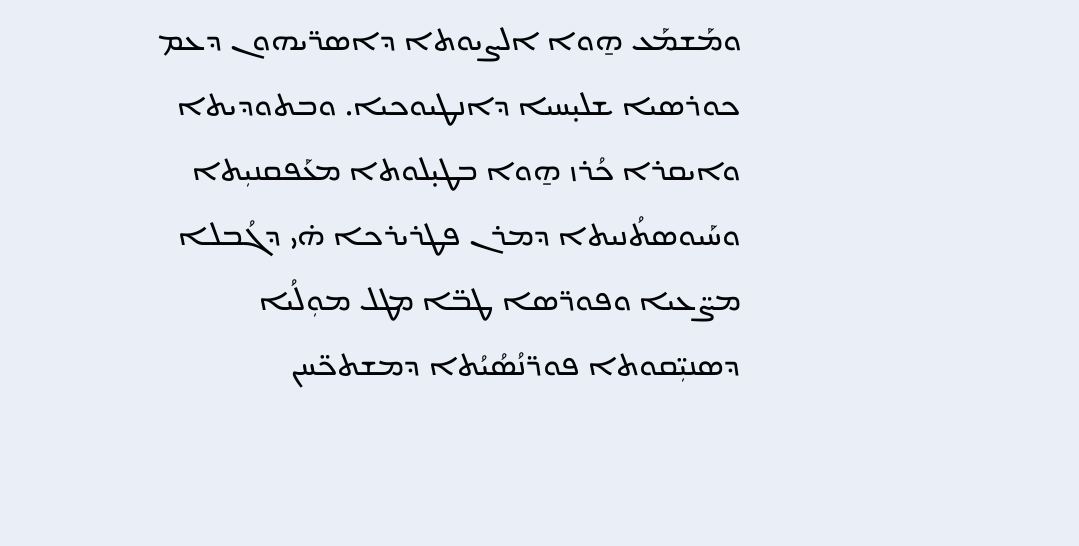ܘܡܰܫܡܰܥ ܗ̱ܘܐ ܐܠܨܝܘܬܐ ܕܐܣܪ̈ܝܗܘܢ ܕܥܡ ܟܘܪܣܝܐ ܫܠܝ̣ܚܝܐ ܕܐܢܛܝܘܟܝܐ. ܘܒܬܘܕܝܬܐ ܘܐܝܩܪܐ ܟܳܪܙ ܗ̱ܘܐ ܒܛܝ̣ܠܘܬܐ ܡܥܰܦܩܢܝܼܬܐ ܘܚܰܝܘܣܬܳܢܝܬܐ ܕܡܪܢ ܦܛܪܝܪܟܐ ܗ̇ܝ ܕܓܳܒܠܐ ܡܨ̈ܥܝܐ ܘܦܘܪ̈ܣܐ ܛܒ̈ܐ ܡܛܠ ܡܘܼܠܳܝܐ ܕܣܢܝܼ̈ܩܘܬܐ ܦܘܪ̈ܢܳܣܳܝܳܬܐ ܕܡܫܬܟ̈ܚܢ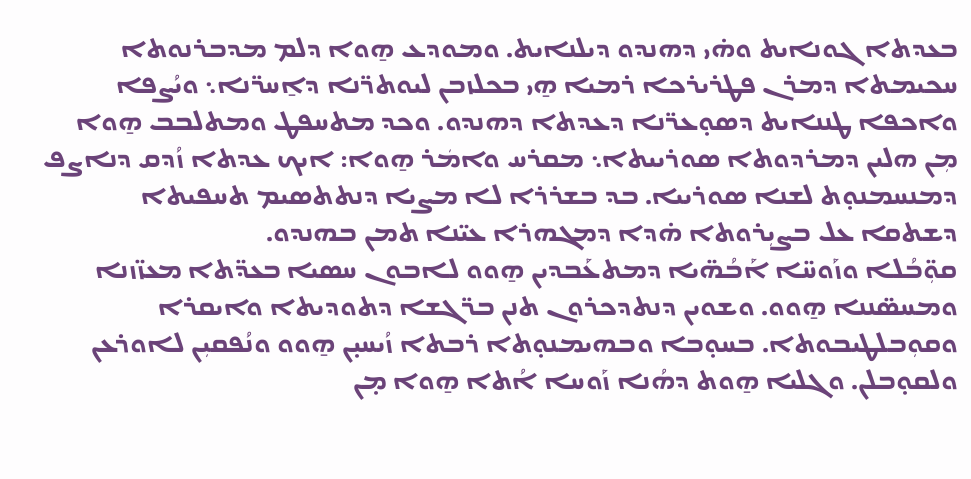ܒܥܕܬܐ ܓܘܢܐܝܬ ܘܗ̇ܝ ܕܗܢܕܘ ܕܝܠܢܐܝܬ. ܘܡܘܕܥ ܗ̱ܘܐ ܕܠܡ ܡܕܒܪܢܘܬܐ ܚܟܝܡܬܐ ܕܡܪܢ ܦܛܪܝܪܟܐ ܪܡܝܐ ܗ̱ܝ ܒܟܠܙܒܢ ܠܝܘܬܪ̈ܢܐ ܕܐ̱ܚܪ̈ܢܐ܆ ܘܝܳܨܦܐ ܘܐܟܦܐ ܛܢܢܐܝܬ ܕܣܘ̣ܥܪ̈ܢܐ ܕܥܕܬܐ ܕܗܢܕܘ. ܘܟܕ ܡܬܚܦܛ ܘܡܬܠܒܒ ܗ̱ܘܐ ܡܼܢ ܗܠܝܢ ܕܡܪܕܘܬܐ ܣܘܪܝܝܬܐ܆ ܡܩܪܚ ܘܐܡܿܪ ܗ̱ܘܐ: ܐܝܟ ܥܕܬܐ ܙܳܕܩ ܕܢܐܨܦ ܕܡܢܚܡܢܘ̣ܬ ܠܫܢܐ ܣܘܪܝܝܐ. ܒܕ ܒܫܪܪܐ ܠܐ ܡܨܝܐ ܕܢܬܬܣܝܡ ܬܚܦܝܬܐ ܕܫܬܩܐ ܥܠ ܒܨܝܼܪܘܬܐ ܗ̇ܕܐ ܕܡܓܗܪܐ ܥܝ̈ܢܐ ܬܡܢ ܒܗܢܕܘ.
ܩܘܼ̈ܒܳܠܐ ܘܙܰܘܚ̈ܐ ܐܰܒܳܗ̈ܝܐ ܕܡܬܥܰܒܕܝܢ ܗ̱ܘܘ ܠܐܒܘܢ ܚܣܝܐ ܒܥܕ̈ܬܐ ܡܥܙ̈ܙܢܐ ܘܡܚܣ̈ܢܢܐ ܗ̱ܘܘ. ܘܫܘܝܢ ܕܢܬܕܟܪܘܢ ܬܢܢ ܒܪ̈ܓܫܐ ܕܬܘܕܝܬܐ ܘܐܝܩܪܐ ܘܩܘܼܒܠܛܝܒܘܬܐ. ܒܚܘ̣ܒܐ ܘܒܗܝܡܢܘ̣ܬܐ ܪܒܬܐ ܙܳܝܚܝ̣ܢ ܗ̱ܘܘ ܘܢܳܦܩܝܼܢ ܠܐܘܪܥܢ ܘܠܩܘ̣ܒܠܢ. ܘܓܠܝܐ ܗ̱ܘܬ ܕܗܳܢܐ ܙܰܘܚܐ ܐܳܬܐ ܗ̱ܘܐ ܡ̣ܢ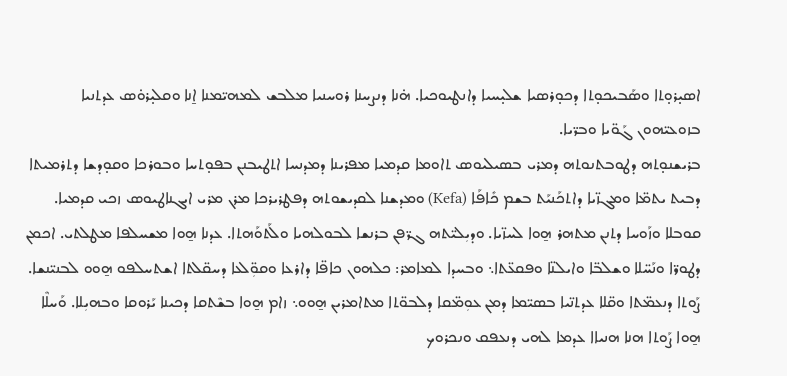ܐܣܝ̣ܪܘ̣ܬܐ ܘܣܰܒܝܟܘ̣ܬܐ ܕܟܘ̣ܪܣܝܐ ܫܠܝ̣ܚܝܐ ܕܐܢܛܝܘܟܝܐ. ܗ̇ܢܐ ܕܢܨܚܢܐ ܪܘܚܢܝܐ ܡܠܒܫ ܠܡܗܝ̈ܡܢܐ ܐ̱ܢܐ ܘܩܠܝ̣ܪܘ̇ܣ ܥܕܬܢܝܐ ܒܙܘܥܝ̈ܗܘܢ ܓܰܘ̈ܝܐ ܘܒܪ̈ܝܐ.
ܒܪܝܫܢܘ̣ܬܗ ܕܛܘܒܬܢܘܬܗ ܕܡܪܝ ܒܣܝܠܝܘܣ ܬܐܘܡܐ ܩܕܡܝܐ ܡܦܪܝܢܐ ܕܡܕܢܚܐ ܐܬܛܝܒܢܢ ܒܦܘ̣ܬܚܐ ܘܒܘܪܟܐ ܘܩܘ̣ܕܫܐ ܕܬܪܡܝܬܐ ܕܒܝܬ ܝܬܡ̈ܐ ܘܡܓܙ̈ܝܐ ܕܐܬܟܰܢܝܰܬ ܒܫܡ ܟܺܐܦܰܐ (Kefa) ܘܡܕܫܢܐ ܠܩܕܝܫܘܬܗ ܕܦܛܪܝܪܟܐ ܡܪܢ ܡܪܝ ܐܝܓܢܐܛܝܘܣ ܙܟܝ ܩܕܡܝܐ. ܩܘܒܠܐ ܘܙܰܘܚܐ ܕܬܢܢ ܡܬܗܪ ܗ̱ܘܐ ܠܚܙ̈ܝܐ. ܘܕܝܼܠܝ̈ܬܗ ܓܪ̈ܦܢ ܒܪܢܫܐ ܠܒܘܠܗܝܐ ܘܠܰܬܘܰܗܬܐ. ܥܕܢܐ ܗ̱ܘܐ ܡܫܚܠܦܐ ܡܛܠܬܝ. ܐܟܡܢ ܕܛܘܪ̈ܐ ܘܢܰܚ̈ܠܐ ܘܫܠܒ̈ܐ ܘܐܝܠܢ̈ܐ ܘܦܩܥ̈ܬܐ܆ ܘܒܚܕܐ ܠܡܐܡܪ: ܟܠܗܘܢ ܟܐܦ̈ܐ ܕܐܪܥܐ ܘܩܘܼ̈ܠܥܐ ܕܚܩ̈ܠܬܐ ܐܫܬܚܠܦܘ ܗ̱ܘܘ ܠܒܢܝ̈ܢܫܐ. ܨܰܘܬܐ ܕܢܥܡ̈ܬܐ ܘܩ̈ܠܐ ܥܕܬܢ̈ܝܐ ܒܣܝ̈ܡܐ ܕܡܢ ܥܘܼܡ̈ܩܐ ܕܠܒܘ̈ܬܐ ܡܬܐܡܪܝܢ ܗ̱ܘܘ܆ ܙܐܡ ܗ̱ܘܐ ܒܫܶܬܩܐ ܕܟܝܢܐ ܝܰܪܘܩܐ ܘܒܗܝܼܠܐ. ܘܰܚܠܶܐ ܗ̱ܘܐ ܨܰܘܬܐ ܗܢܐ ܗܢܝܐܐ ܥܕܡܐ ܠܗܝ ܕܢܥܦܩ ܘܢܟܪܘܟ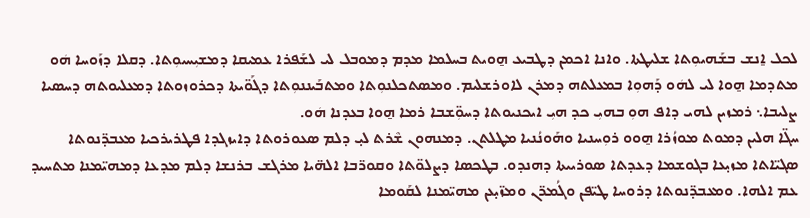ܠܟܠ ܐ̱ܢܫ ܒܫܰܗܝܘܼܬܐ ܫܠܝܛܬܐ. ܘܐܢܐ ܐܟܡܢ ܕܛܒܝܥ ܗ̱ܘܝܬ ܒܚܠܡܐ ܡܕܡ ܕܡܘܒܠ ܠܝ ܠܫܰܦܪܐ ܥܡܝܩܐ ܕܡܫܝܼܚܝܘܼܬܐ. ܕܩܠܐ ܕܙܰܘܚܐ ܗܿܘ ܡܬܕܡܐ ܗ̱ܘܐ ܠܝ ܠܗܿܘ ܕܰܗܘܼܐ ܒܡܥܠܬܗ ܕܡܪܢ ܠܐܘܪܫܠܝܡ. ܘܡܣܬܟܠܢܘܼܬܐ ܘܡܬܒܰܝܢܢܘܼܬܐ ܕܓܰܘ̈ܝܬܐ ܕܟܪܘܙܘܬܐ ܕܡܥܠܝܘܬܗ ܕܚܣܝܐ ܨܠܝܒܐ܆ ܪܡܙܝܢ ܠܗܝ ܕܐܦ ܗܘܼ ܒܗܝܼ ܟܕ ܗܝܼ ܐܝܟܢܝܘܬܐ ܕܚܘܼ̈ܫܒܐ ܪܡܐ ܗ̱ܘܐ ܒܥܕܢܐ ܗܿܘ.
ܚܓ̈ܐ ܗܠܝܢ ܕܡܘܬ ܡܘܙܳܪܐ ܗ̱ܘܘ ܪܘܼܚܢܝܐ ܘܗܰܘܢܳܢܝܐ ܡܛܠܬܢ. ܕܡܢܗܘܢ ܫܶܪܬ ܠܝ̣ ܕܠܡ ܣܥܘܪܘܬܐ ܕܐܝܙܓܕܐ ܦܛܪܝܪܟܝܐ ܡܥܒܕ̈ܢܘܬܐ ܣܓܝ̈ܐܬܐ ܡܙܝ̣ܥܐ ܒܓܘܫܡܐ ܕܥܕܬܐ ܣܘܪܝܝܬܐ ܕܗܢܕܘ. ܒܛܟܣܐ ܕܨܠܘ̈ܬܐ ܘܩܘܪ̈ܒܐ ܐܠܗ̈ܝܐ ܡܪܓܫ ܒܪܢܫܐ ܕܠܡ ܡܕܥܐ ܕܡܗܝ̈ܡܢܐ ܡܬܚܝܕ ܥܡ ܐܠܗܐ. ܘܡܥܒܕ̈ܢܘܬܐ ܕܪܘܚܐ ܛܝ̈ܦܢ ܘܓܳܡܪ̈ܢ ܘܡܙ̈ܝ̣ܥܢ ܡܗܝ̈ܡܢܐ ܠܩܰܘܡܐ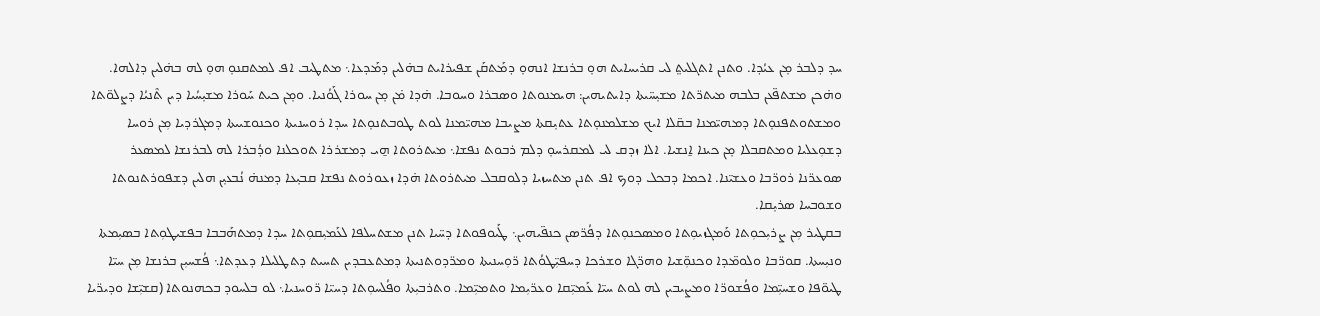ܚܕ ܕܠܒܪ ܡ̣ܢ ܥܝܳܕܐ. ܘܬܢܢ ܐܬܓܠܝܬ݀ ܠܝ ܩܪܝܚܐܝܬ ܗܘ̣ ܒܪܢܫܐ ܐܢܗܘ̣ ܕܡܰܬܩܰܢ ܫܦܝܪܐܝܬ ܒܗ̇ܠܝܢ ܕܡܰܕܥܐ܆ ܡܬܛܝܒ ܐܦ ܠܡܬܩܢܘ̣ ܗܘ̣ ܠܗ ܒܗ̇ܠܝܢ ܕܐܠܗܐ. ܘܗ̇ܟܢ ܡܫܬܦ̈ܥܢ ܒܠܒܗ ܡܝܬܪ̈ܬܐ ܡܫܝ̣ܚ̈ܝܬܐ ܕܐܝܬܝܗܝܢ: ܗܝܡܢܘܬܐ ܘܣܒܪܐ ܘܚܘܒܐ. ܗ̇ܕܐ ܡ̇ܢ ܡ̣ܢ ܚܘܪܐ ܓܰܘܳܢܝܐ. ܘܡ̣ܢ ܟܝܬ ܚܰܘܪܐ ܡܫܝ̣ܚܳܝܐ ܕܝܢ ܬܶܢܝܳܐ ܕܨܠܘ̈ܬܐ ܘܡܫܬܘܬܦܢܘ̣ܬܐ ܕܡܗܝ̈ܡܢܐ ܒܩ̈ܠܐ ܐܝܟ ܡܫܠܡܢܘ̣ܬܐ ܥܬܝ̣ܩܬܐ ܡܨܝܒܐ ܡܗܝ̈ܡܢܐ ܠܘܬ ܛܘܒܬܢܘ̣ܬܐ ܚܕܐ ܪܘܚܢܝܬܐ ܘܟܢܘܫܝܝܬܐ ܕܡܓܪܕܝܐ ܡܼܢ ܪܘܚܐ ܕܫܘܼܥܠܝܐ ܘܡܬܩܒܠܐ ܡ̣ܢ ܟܝܢܐ ܐ̱ܢܫܝܐ. ܐܠܐ ܙܕܩ ܠܝ ܠܡܩܪܚܘ̣ ܕܠܡ ܪܒܘܬ ܢܦܫܐ܆ ܡܝܬܪܘܬܐ ܗ̱ܝ ܕܡܫܪܪܐ ܬܘܟܠܢܐ ܘܕܳܒܪܐ ܠܗ ܠܒܪܢܫܐ ܠܡܣܥܪ ܣܘܥܪ̈ܢܐ ܪܘܪ̈ܒܐ ܘܥܫܝ̈ܢܐ. ܐܟܡܐ ܕܒܟܠ ܕܘܟ ܐܦ ܬܢܢ ܡܬܚܙܝܐ ܕܠܘܩܒܠ ܡܝܬܪܘܬܐ ܗ̇ܕܐ ܙܥܘܪܘܬ ܢܦܫܐ ܩܒܝ̣ܥܐ ܕܡܢܗ̇ ܢܳܒܥܝ̣ܢ ܗܠܝܢ ܕܫܦܘܪܬܢܘܬܐ ܘܫܘܒܚܐ ܣܪܝ̣ܩܐ.
ܒܩܛܝܪ ܡܼܢ ܨܪܝܼܟܘܼܬܐ ܘܰܡܓܙܝܘܼܬܐ ܘܡܣܟܢܘܼܬܐ ܕܦܳܪ̈ܣܢ ܟܢܦ̈ܝܗܝܢ܆ ܛܰܝܘܦܘܬܐ ܕܚ̈ܝܐ ܬܢܢ ܡܫܬܚܠܦܐ ܠܥܰܡܝܼܩܘܼܬܐ ܚܕܐ ܕܡܬܗܰܒܒܐ ܒܦܫܝܛܘܼܬܐ ܒܣܝܼܡܬܐ ܘܢܝܼܚܬܐ. ܩܘܪ̈ܒܐ ܘܠܘܡ̈ܕܐ ܘܟܢܘܼ̈ܫܝܐ ܘܗܪ̈ܓܐ ܘܫܪܟܐ ܕܚܦܝܼ̈ܛܘܳܬܐ ܪ̈ܘܼܚܢܝܬܐ ܘܡܪ̈ܕܘܬܢܝܬܐ ܕܡܬܥܒܕܝܢ ܬܚܝܬ ܕܬܛܠܝܠܐ ܕܥܕܬܐ܆ ܦܳܫܚܝܼܢ ܒܪܢܫܐ ܡܼܢ ܚܝ̈ܐ ܛܝܘ̈ܦܐ ܘܫܚܝܼ̈ܡܐ ܘܦܳܫܘܪ̈ܐ ܘܡܨܝܒܝܢ ܠܗ ܠܘܬ ܚܝ̈ܐ ܥܰܡܝܼ̈ܩܐ ܘܥܪ̈ܝܼܡܐ ܘܬܡܝܼ̈ܡܐ. ܘܬܪܒܝܼܬܐ ܘܦܳܠܚܘܼܬܐ ܕܚܝ̈ܐ ܪ̈ܘܚܢܝܐ܆ ܠܘ ܒܠܚܘܕ ܒܟܗܢܘܬܐ (ܩܫܝܼ̈ܫܐ ܘܕܝܪ̈ܝܐ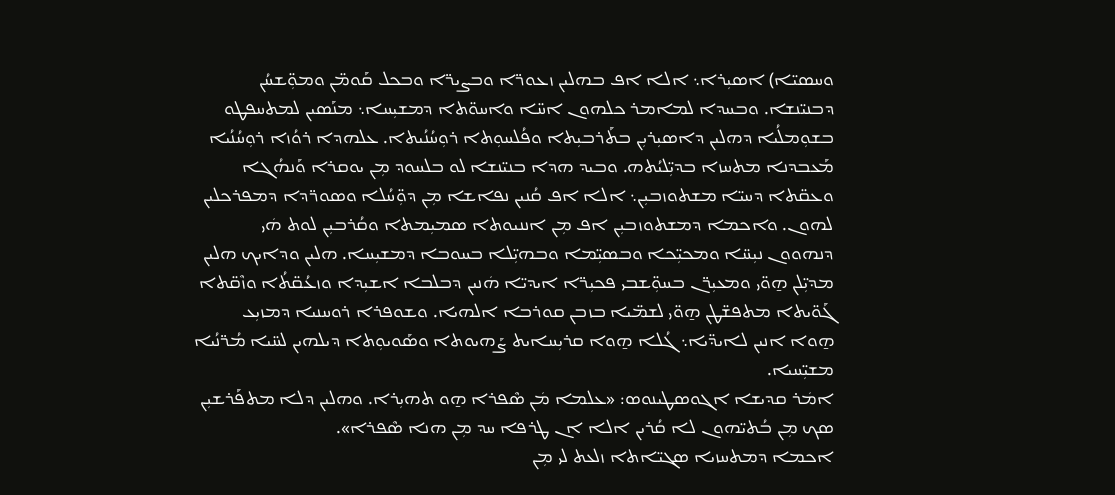ܘܚܣܝ̈ܐ) ܐܣܝܼܪܐ܆ ܐܠܐ ܐܦ ܒܗܠܝܢ ܙܥܘܪ̈ܐ ܘܒܨܝܪ̈ܐ ܘܒܟܠ ܩܰܘܡ̈ܢ ܘܡܘܼ̈ܫܚܳܢ ܕܒܢܝ̈ܢܫܐ. ܘܒܚܕܐ ܠܡܐܡܪ ܟܠܗܘܢ ܐܚ̈ܐ ܘܐܚܘ̈ܬܐ ܕܡܫܝܼܚܐ܆ ܡܢܰܣܝܢ ܠܡܬܚܦܛܘ ܒܫܘܼܡܠܳܝܐ ܕܗܠܝܢ ܕܐܣܝܼܪܝܼܢ ܒܬܰܪܒܝܼܬܐ ܘܦܳܠܚܘܼܬܐ ܪܘܼܚܳܢܳܝܬܐ. ܥܠܗܕܐ ܪܘܳܙܐ ܪܘܼܚܳܢܳܝܐ ܡܰܥܒܕܢܐ ܡܬܚܙܐ ܒܕܝܼ̈ܠܝܳܬܗ. ܘܒܝܕ ܗܕܐ ܒܢܝ̈ܢܫܐ ܠܘ ܒܠܚܘܕ ܡܼܢ ܝܘܩܪܐ ܘܰܢܗܳܓܐ ܘܥܩ̈ܬܐ ܕܚܝ̈ܐ ܡܫܬܘܙܒܝܼܢ܆ ܐܠܐ ܐܦ ܩܳܢܝܢ ܢܦܐܫܐ ܡܼܢ ܕܘܼ̈ܚܳܠܐ ܘܣܘܪ̈ܕܐ ܕܡܦܪܟܠܝܢ ܠܗܘܢ. ܘܐܟܡܐ ܕܡܫܬܘܙܒܝܼܢ ܐܦ ܡܼܢ ܐܢܢܝܘܬܐ ܣܡܝܼܡܬܐ ܘܩܳܪܒܝܼܢ ܠܘܬ ܗܿܝ ܕܢܗܘܘܢ ܢܝܼܚ̈ܐ ܘܡܟܝܼ̈ܟܐ ܘܒܣܝܼ̈ܡܐ ܘܒܗܝܼ̈ܠܐ ܒܚܘܒܐ ܕܡܫܝܼܚܐ. ܗܠܝܢ ܘܕܐܝܟ ܗܠܝܢ ܡܕܝܼ̈ܠܢ ܗ̱ܘ̈ܝ ܘܡܥܝܼܪ̈ܢ ܒܚܘܼ̈ܫܒܝ ܦܟܝܼܪ̈ܐ ܐܝܕܝ̈ܐ ܗܿܢܝܢ ܕܒܠܒܐ ܐܫܝܼܕܐ ܘܙܥܳܩ̈ܬܳܐ ܘܙܶܩ̈ܬܐ ܓܰܘ̈ܝܬܐ ܡܬܦܫ̈ܛܢ ܗ̱ܘ̈ܝ ܠܫܡ̈ܝܐ ܒܙܒܢ ܩܘܪܒܐ ܐܠܗܝܐ. ܘܫܘܦܪܐ ܪܘܚܢܝܐ ܕܡܙܝܼܥ ܗ̱ܘܐ ܐܢܝܢ ܠܐܝܕ̈ܝܐ܆ ܓܳܠܐ ܗ̱ܘܐ ܩܪܝܼܚܐܝܬ ܨܰܗܝܘܬܐ ܘܣܰܘܝܘܼܬܐ ܕܝܠܗܝܢ ܠܚ̈ܝܐ ܡܳܪ̈ܢܳܝܐ ܡܫܝܼ̈ܚܝܐ.
ܐܡܿܪ ܩܕܝܫܐ ܐܓܘܣܛܝܢܘܣ: «ܥܠܡܐ ܡܿܢ ܣܶܦܪܐ ܗ̱ܘ ܬܗܝܼܪܐ. ܘܗܠܝܢ ܕܠܐ ܡܬܦܰܪܫܝܼܢ ܣܟ ܡܼܢ ܒܳܬܝ̈ܗܘܢ ܠܐ ܩܳܪܝܢ ܐܠܐ ܐܢ ܛܪܦܐ ܚܕ ܡܼܢ ܗܢܐ ܣܶܦܪܐ».
ܐܟܡܐ ܕܡܬܚܙܝܐ ܣܓܝ̈ܐܬܐ ܙܠܥܬ ܠܝ ܡܼܢ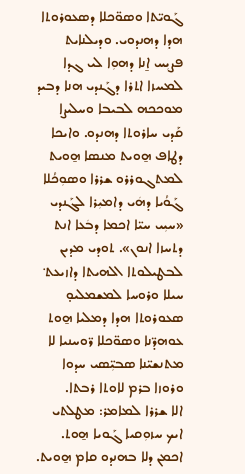ܓܰܘܝ̈ܬܐ ܘܣܘ̈ܟܠܐ ܕܣܥܘܪܘܬܐ ܗܕܐ ܕܗܢܕܘܝ. ܘܕܝܠܢܐܝܬ ܦܨܝܼܚ ܐ̱ܢܐ ܕܗܘܼܐ ܠܝ ܓܕܐ ܠܡܚܙܐ ܐܬܪܐ ܕܓܰܢܕܝ ܗܢܐ ܕܒܝܕ ܡܘܟܟܗ ܠܒܝܒܐ ܘܚܠܝܨܐ ܩܰܕܝ ܚܐܪܘܬܐ ܕܗܢܕܘ. ܘܐܝܟܐ ܕܛܐܦ ܗ̱ܘܝܬ ܡܢܣܐ ܗ̱ܘܝܬ ܠܡܬܓܘܪܪܘ ܫܪܪܐ ܘܣܘܼܟܳܠܐ ܓܰܘܳܝܐ ܕܗܿܝ ܕܐܡܝܼܪܐ ܠܓܰܢܕܝ «ܚܝܼܝ ܚܝ̈ܐ ܐܟܡܐ ܕܒܿܥܐ ܐܢܬ ܕܬܚܙܐ ܐܢܘܢ». ܬܘܕܝ ܡܕܝܢ ܠܒܛܝܠܘܬܐ ܐܠܗܝܬܐ ܕܐܙܝܥܬ݀ ܚܝܠܐ ܘܪܘܚܐ ܠܡܫܡܠܝܘ̣ ܣܥܘܪܘܬܐ ܗܕܐ ܕܡܠܝܐ ܗ̱ܘܬ ܥܘܗܕ̈ܢܐ ܘܣܘ̈ܟܠܐ ܪ̈ܘܚܢܝܐ ܠܐ ܡܬܢܫܝ̈ܢܐ ܣܒܝܼ̈ܣܝ ܚܕܘܐ ܘܪܘܙܐ ܒܪܡ ܠܐܘܬܐ ܪܒܬܐ.
ܐܠܐ ܫܪܪܐ ܠܡܐܡܪ: ܡܛܠܬܝ ܐܝܟ ܚܙܘܼܩܝܐ ܓܰܘܝܐ ܗ̱ܘܬ. ܐܟܡܢ ܕܠܐ ܒܗܢܕܘ ܩܐܡ ܗ̱ܘܝܬ.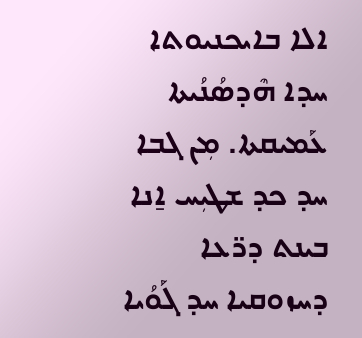ܐܠܐ ܒܐܝܟܢܝܘܬܐ ܚܕܐ ܗܶܕܣܳܢܳܝܬܐ ܥܰܡܝܩܬܐ. ܡܼܢ ܓܒܐ ܚܕ ܟܕ ܫܛܝܼܚ ܐ̱ܢܐ ܒܝܢܬ ܕܪ̈ܥܐ ܕܚܙܘܩܝܐ ܚܕ ܓܰܘܳܝܐ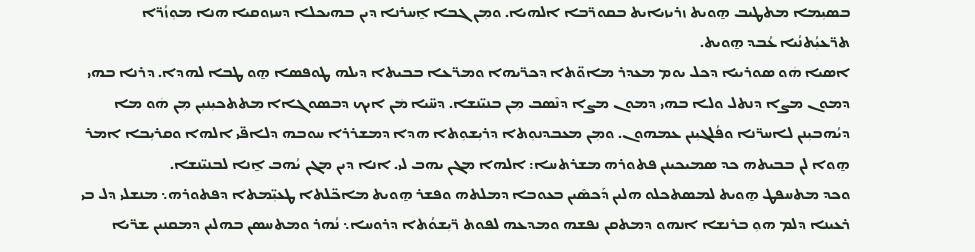ܒܣܝܼܡܐ ܡܬܛܝܒ ܗ̱ܘܝܬ ܙܪܝܙܝܐܝܬ ܒܩܘܪ̈ܒܐ ܐܠܗܝܐ. ܘܡܼܢ ܓܒܐ ܐ̱ܚܪܢܐ ܕܝܢ ܒܗܝܟܠܐ ܕܚܙܘܩܝܐ ܗܢܐ ܡܘܼܙܳܪ̈ܐ ܬܪ̈ܥܝܼܳܬܢܳܝܐ ܥܳܒܕ ܗ̱ܘܝܬ.
ܐܣܝܐ ܗܿܘ ܣܘܪܝܝܐ ܕܟܠ ܝܘܡ ܡܥܕܪ ܡܐܘ̈ܬܐ ܕܟܪ̈ܝܗܐ ܘܡܪ̈ܥܐ ܒܒܝܬܐ ܕܝܠܗ ܛܘܦܣܐ ܗ̱ܘ ܛܒܐ ܠܗܕܐ. ܕܪܢܐ ܒܗܝ ܕܡܘܢ ܡܨܐ ܕܢܬܠ ܘܠܐ ܒܗܝ ܕܡܘܢ ܡܨܐ ܕܢܶܣܒ ܡܼܢ ܒܢܝ̈ܢܫܐ. ܕܚ̈ܝܐ ܡܿܢ ܐܝܟ ܕܒܣܘܓܐܐ ܡܬܬܟܝܼܢܝܼܢ ܡܼܢ ܗܿܘ ܡܐ ܕܝܳܗܒܝܼܢܢ ܠܐܚܪ̈ܢܐ ܘܦܳܠܓܝܼܢܢ ܥܡܗܘܢ. ܘܡܼܢ ܡܥܒܕܢܘܼܬܐ ܕܪܝܼܫܘܼܬܐ ܗܕܐ ܕܡܫܪܪܐ ܚܘܒܗ ܕܠܐܦ̈ܝ ܐܠܗܐ ܘܩܪܝܼܒܐ ܐܡܪ ܗ̱ܘܐ ܠܢ ܒܒܝܬܗ ܟܕ ܣܡܝܟܝܢܢ ܦܬܘܪܗ ܡܫܪܬܚܐ: ܐܠܗܐ ܡܓܢ ܝܗܒ ܠܝ. ܐܢܐ ܕܝܢ ܡܓܢ ܝܳܗܒ ܐ̱ܢܐ ܠܒܢܝ̈ܢܫܐ.
ܘܟܕ ܡܬܚܦܛ ܗ̱ܘܝܬ ܠܡܣܬܟܠܘ ܗܠܝܢ ܕܰܟܣܶܝܢ ܒܥܘܒܐ ܕܡܠܬܗ ܘܦܫܪ ܗ̱ܘܝܬ ܡܐܟ̈ܠܬܐ ܛܥܝܼ̈ܡܬܐ ܕܦܬܘܪܗ܆ ܡܢܫܠܝ ܕܠ ܒܝ ܪܥܝܢܐ ܕܠܡ ܗܘܼ ܒܪܢܫܐ ܐܢܗܘ ܕܡܬܩܢ ܢܦܫܗ ܘܡܕܥܗ ܠܦܘܬ ܪ̈ܝܼܫܘܳܬܐ ܕܪܘܚܐ܆ ܢܳܗܪ ܘܡܬܚܣܢ ܒܗܠܝܢ ܕܡܩܢܝܢ ܫܪ̈ܝܐ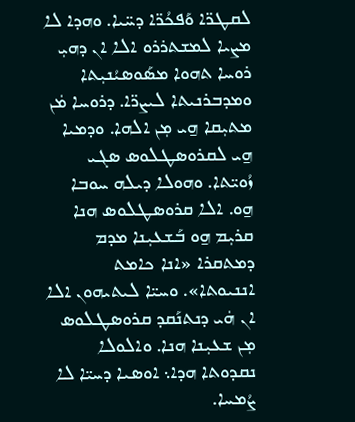ܠܩܛܪ̈ܐ ܘܰܦܟܳܪ̈ܐ ܕܚ̈ܝܐ. ܘܗܕܐ ܠܐ ܡܨܝܐ ܠܡܫܬܪܪܘ ܐܠܐ ܐܢ ܕܗܝܼ ܪܘܚܐ ܬܗܘܐ ܡܣܰܘܣܝܳܢܝܼܬܐ ܘܡܕܒܪܢܝܬܐ ܠܝܨܪ̈ܐ. ܕܪܘܚܐ ܡܿܢ ܡܬܝܼܩܐ ܗ̱ܝ ܡܼܢ ܐܠܗܐ. ܘܕܡܝܐ ܗ̱ܝ ܠܩܪܘܣܛܠܘܣ ܣܓܝ ܙܳܘܝ̈ܬܐ. ܘܗܘܠܐ ܕܝܠܗ ܚܘܒܐ ܗ̱ܘ. ܐܠܐ ܩܪܘܣܛܠܘܣ ܗܢܐ ܩܪܝܼܡ ܗ̱ܘ ܒܰܫܥܝܼܢܐ ܡܕܡ ܕܡܬܩܪܐ «ܐܢܐ ܟܐܡܬ ܐܢܢܝܘܬܐ». ܘܚܝ̈ܐ ܠܝܬܝܗܘܢ ܐܠܐ ܐܢ ܗܿܝ ܕܢܬܢܰܩܕ ܩܪܘܣܛܠܘܣ ܡܼܢ ܫܥܝܼܢܐ ܗܢܐ. ܘܐܠܘܠܐ ܢܩܕܘܬܐ ܗܕܐ܆ ܐܘܣܝܐ ܕܚܝ̈ܐ ܠܐ ܨܳܡܚܐ.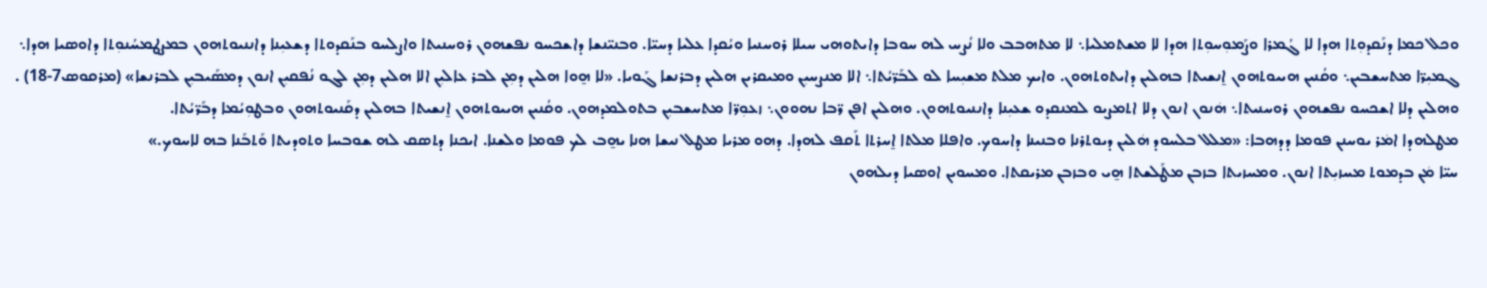ܘܟܠ ܟܡܐ ܕܢܰܩܕܘܼܬܐ ܗܕܐ ܠܐ ܓܳܡܪܐ ܘܨܰܡܘܼܚܘܼܬܐ ܗܕܐ ܠܐ ܡܫܬܡܠܝܐ܆ ܠܐ ܡܬܗܒܒ ܘܠܐ ܢܳܨܚ ܠܗ ܚܘܒܐ ܕܐܝܬܘܗܝ ܚܝܠܐ ܪܘܚܢܝܐ ܘܝܳܩܕܐ ܥܠܝܐ ܕܚܝ̈ܐ. ܘܒܢܝ̈ܢܫܐ ܕܐܫܟܚܘ ܢܦܫܗܘܢ ܪܘܚܢܝܬܐ ܘܐܨܠܚܘ ܒܢܰܩܕܘܬܐ ܕܫܥܝܼܢܐ ܕܐܢܢܝܘܬܗܘܢ ܒܡܨܛܡܚܳܢܘܼܬܐ ܕܐܘܣܝܐ ܗܕܐ܆ ܓܡܝܼܪ̈ܐ ܡܬܚܫܒܝܢ܆ ܘܩܳܢܝܢ ܗܝܝܘܬܗܘܢ ܐ̱ܢܫܝܬܐ ܒܗܠܝܢ ܕܐܝܬܘܬܗܘܢ. ܘܐܝܟ ܡܠܬ ܡܫܝܼܚܐ ܠܘ ܠܒܰܪ̈ܝܳܬܐ܆ ܐܠܐ ܡܢܨܚܝܼܢ ܘܡܝܩܪܝܢ ܗܠܝܢ ܕܒܪܢܫܐ ܓܰܘܝܐ. «ܠܐ ܗ̱ܘܐ ܗܠܝܢ ܕܡܼܢ ܠܒܪ ܥܐܠܝܼܢ ܐܠܐ ܗܠܝܢ ܕܡܼܢ ܠܓܘ ܢܳܦܩܝܼܢ ܐܢܘܢ ܕܡܣܰܝܒܝܼܢ ܠܒܪܢܫܐ» (ܡܪܩܘܣ7-18) . ܘܗܠܝܢ ܕܠܐ ܐܫܟܚܘ ܢܦܫܗܘܢ ܪܘܚܢܝܬܐ܆ ܗܿܢܘܢ ܐܢܘܢ ܕܠܐ ܐܬܡܨܝܘ ܠܡܢܩܕܘ ܫܥܝܼܢܐ ܕܐܢܢܝܘܬܗܘܢ. ܘܗܠܝܢ ܐܦܢ ܪ̈ܒܐ ܢܗܘܘܢ܆ ܙܥܘܼܪ̈ܐ ܡܬܚܫܒܝܼܢ ܒܬܘܠܡܕܗܘܢ. ܘܩܳܢܝܢ ܗܝܝܘܬܗܘܢ ܐ̱ܢܫܝܬܐ ܒܗܠܝܢ ܕܩܰܢܝܘܬܗܘܢ ܘܒܛܘܼܝܳܡܐ ܕܒܰܪ̈ܝܳܬܐ.
ܡܛܠܗܕܐ ܐܡܿܪ ܝܘܚܢܢ ܦܘܡܐ ܕܕܗܒܐ: «ܡܠܠ ܒܠܚܘܕ ܗܿܠܝܢ ܕܝܘܬܪܢܐ ܘܒܢܝܢܐ ܕܐܚܘܟ. ܘܐܦܠܐ ܡܠܬܐ ܐ̱ܚܪܬܐ ܬܰܩܦ ܠܗܕܐ. ܕܗܘ ܡܪܝܐ ܡܛܠ ܢܝܫܐ ܗܢܐ ܝܗ̱ܒ ܠܟ ܦܘܡܐ ܘܠܫܢܐ. ܐܝܟܢܐ ܕܬܣܩ ܠܗ ܫܘܒܚܐ ܘܬܘܕܝܬܐ ܘܰܬܒܰܢܐ ܒܗ ܠܐܚܘܟ.»
ܚܝ̈ܐ ܡܿܢ ܒܕܡܘܬ ܡܚܙܝܼܬܐ ܐܢܘܢ. ܘܡܚܙܝܬܐ ܒܙܒܢ ܡܛܰܠܫܬܐ ܗ̱ܝ ܘܒܙܒܢ ܡܪܝܩܬܐ. ܘܡܚܘܝܢ ܐܘܣܝܐ ܕܝܠܗܘܢ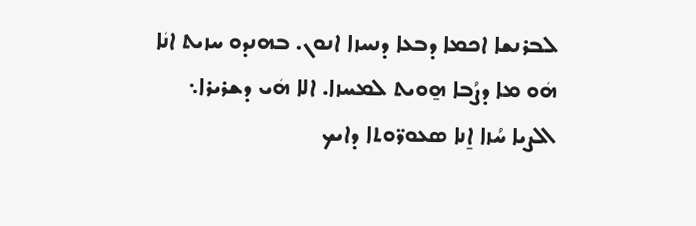ܠܒܪܢܫܐ ܐܟܡܐ ܕܒܥܐ ܕܢܚܙܐ ܐܢܘܢ. ܒܗܢܕܘ ܚܙܝܬ ܐܢܿܐ ܗܿܘ ܡܐ ܕܨܳܒܐ ܗ̱ܘܝܬ ܠܡܚܙܐ. ܐܠܐ ܗܿܝ ܕܫܪܝܪܐ܆ ܐܠܨܝܐ ܚܳܙܐ ܐ̱ܢܐ ܣܥܘܪ̈ܘܬܐ ܕܐܝܟ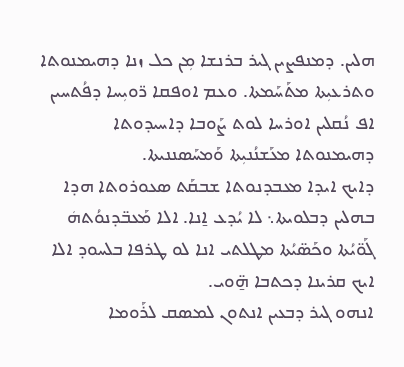ܗܠܝܢ. ܕܡܢܦܨܝܢ ܓܝܪ ܒܪܢܫܐ ܡܼܢ ܟܠ ܙܢܐ ܕܗܝܡܢܘܬܐ ܘܬܪܥܝܼܬܐ ܡܬܰܚܰܡܬܐ. ܘܥܡ ܐܘܦܩܐ ܪ̈ܘܝܼܚܐ ܕܦܳܬܚܝܢ ܐܦ ܢܳܩܠܝܢ ܐܘܪܚܐ ܠܘܬ ܨܰܘܒܐ ܕܐܚܝܕܘܬܐ ܕܗܝܡܢܘܬܐ ܡܥܰܫܢܳܢܝܼܬܐ ܘܰܡܚܰܣܢܢܝܬܐ.
ܕܐܝܟ ܐܝܕܐ ܡܥܒܕܢܘܬܐ ܫܒܩܰܬ ܣܥܘܪܘܬܐ ܗܕܐ ܒܗܠܝܢ ܕܒܠܘܝܬܐ܆ ܠܐ ܝܳܕܥ ܐ̱ܢܐ. ܐܠܐ ܡܰܥܒ̈ܕܢܘܳܬܗܿ ܓܰܘ̈ܝܳܬܐ ܘܟܰܣ̈ܝܳܬܐ ܡܛܠܬܝ ܐܢܐ ܠܘ ܛܪܦܐ ܒܠܚܘܕ ܐܠܐ ܐܝܟ ܩܪܝܢܐ ܕܟܬܒܐ ܗ̱̈ܘܝ.
ܐܢܗܘ ܓܝܪ ܕܒܥܝܢ ܐܢܬܘܢ ܠܡܣܩ ܠܪܰܘܡܐ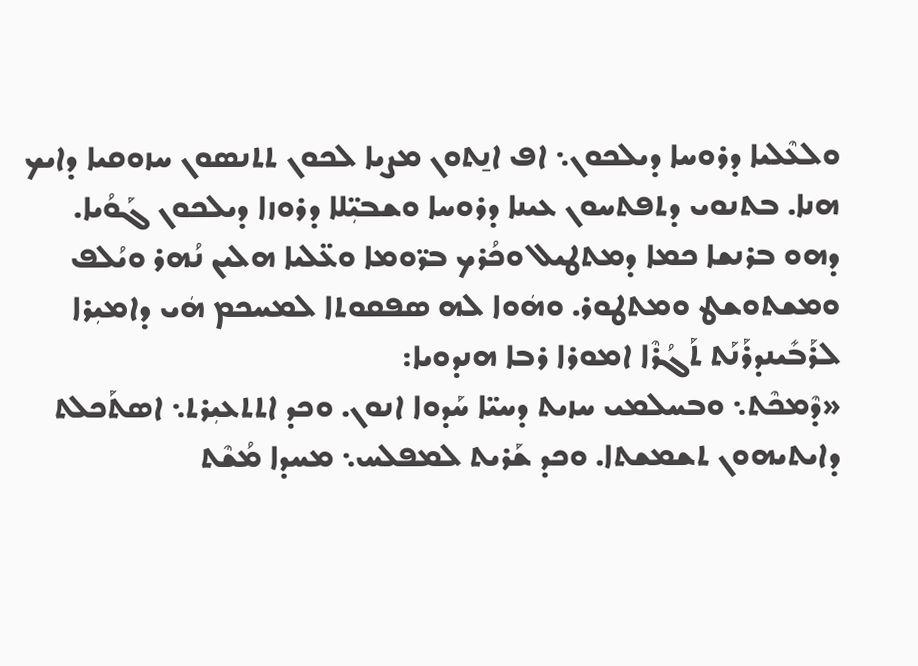ܘܠܥܶܠܝܐ ܕܪܘܚܐ ܕܝܠܟܘܢ܆ ܐܦ ܐܢ̱ܬܘܢ ܡܨܝܐ ܠܟܘܢ ܬܬܢܣܘܢ ܚܙܘܩܝܐ ܕܐܝܟ ܗܢܐ. ܒܬܢܘܝ ܕܬܦܬܚܘܢ ܥܝܢܐ ܕܪܘܚܐ ܘܫܒܝܼ̈ܠܐ ܕܪܘܙܐ ܕܝܠܟܘܢ ܓܰܘܳܝܐ. ܕܗܘ ܒܪܢܫܐ ܟܡܐ ܕܡܬܛܝܠ ܘܟܳܪܟ ܒܪ̈ܘܡܐ ܘܥ̈ܠܝܐ ܗܠܝܢ ܢܳܗܪ ܘܝܳܠܦ ܘܡܫܬܘܫܛ ܘܡܬܛܘܪ. ܘܗܿܘܐ ܠܗ ܣܦܩܘܬܐ ܠܡܚܟܡ ܗܿܝ ܕܐܡܝܼܪܐ ܠܪܰܒܺܝܢܕܪܰܢܰܬ ܬܰܓܳܪܶܐ ܐܡܘܪܐ ܪܒܐ ܗܢܕܘܝܐ:
«ܕܶܡܟܶܬ܆ ܘܒܚܠܡܝ ܚܙܝܬ ܕܚܝ̈ܐ ܚܰܕܘܐ ܐܢܘܢ. ܘܟܕ ܐܬܬܥܝܼܪܬ܆ ܐܣܬܰܟܠܬ ܕܐܝܬܝܗܘܢ ܬܫܡܫܬܐ. ܘܟܕ ܫܰܪܝܬ ܠܡܦܠܚ܆ ܡܚܕܐ ܡܳܫܶܬ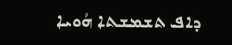ܕܐܦ ܬܫܡܫܬܐ ܗܳܘܝܐ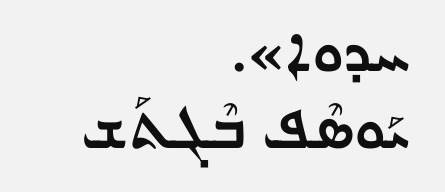ܚܕܘܐ».
ܝܰܘܣܶܦ ܒܶܓܬܰܫ